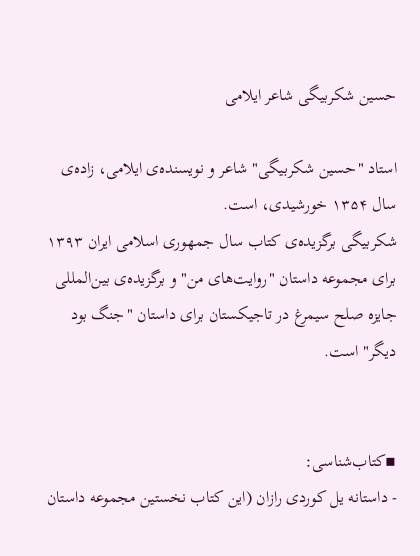حسین شکربیگی شاعر ایلامی

استاد "حسین شکربیگی" شاعر و نویسنده‌ی ایلامی، زاده‌ی سال ۱۳۵۴ خورشیدی، است.
شکربیگی برگزیده‌ی کتاب سال جمهوری اسلامی ایران ۱۳۹۳ برای مجموعه داستان "روایت‌های من" و برگزیده‌ی بین‌المللی جایزه صلح سیمرغ در تاجیکستان برای داستان "جنگ بود دیگر" است.


▪کتاب‌شناسی:
- داستانه یل کوردی رازان (این کتاب نخستین مجموعه داستان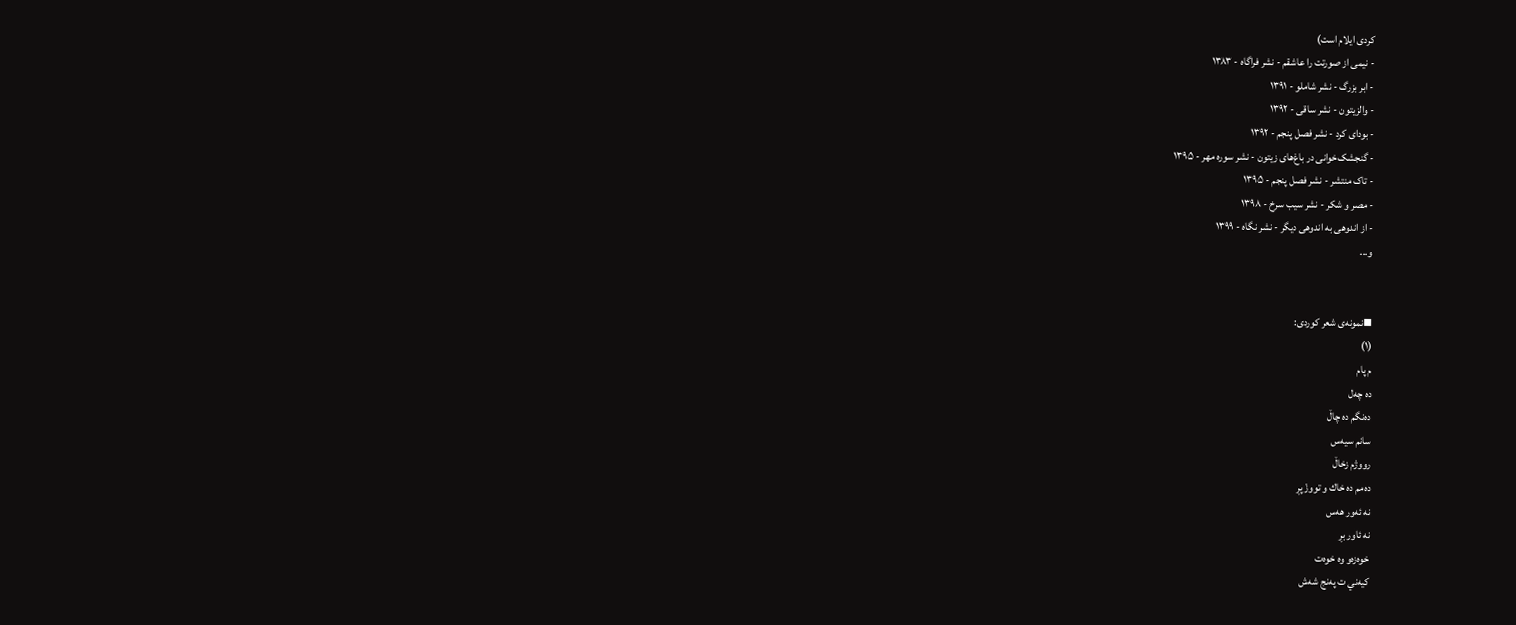کردی ایلام است)
- نیمی از صورتت را عاشقم - نشر فراگاه - ۱۳۸۳
- ابر بزرگ - نشر شاملو - ۱۳۹۱
- والزیتون - نشر ساقی - ۱۳۹۲
- بودای کرد - نشر فصل پنجم - ۱۳۹۲
- گنجشک‌خوانی در باغ‌های زیتون - نشر سوره مهر - ۱۳۹۵
- تاک منتشر - نشر فصل پنجم - ۱۳۹۵
- مصر و شکر - نشر سیب سرخ - ۱۳۹۸
- از اندوهی به اندوهی دیگر - نشر نگاه - ۱۳۹۹
و...


▪نمونه‌ی شعر کوردی:
(۱)
م پام
ده چه‌ل
ده‌نگم ده چاڵ
سانم سيه‌س
رووژم زخاڵ
ده‌مم ده خاك و تووزْ پڕ
نه ئه‌ور هه‌س
نه ئا‌ور بڕ
خوه‌زه‌و وه خوه‌ت
كيه‌ني ت په‌نج‌ شه‌ش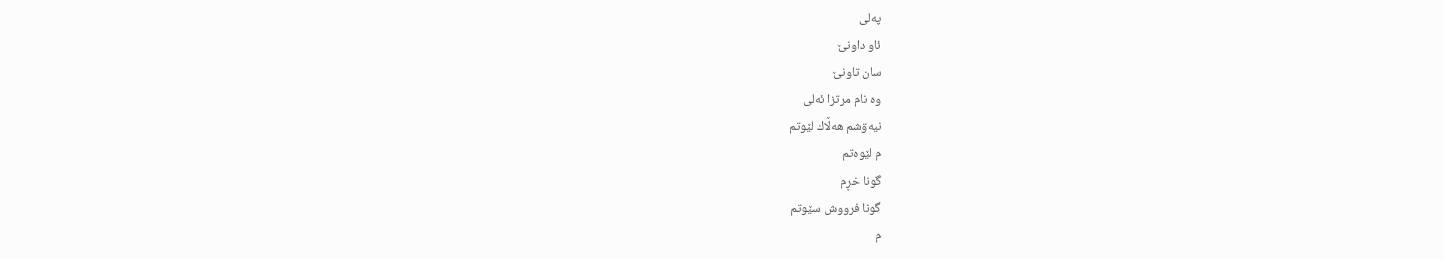په‌لی
ئاو داونێ
سان تاونێ
وه نام مرتزا ئه‌لی
نيه‌ۊشم هه‌ڵاك لێوتم
م لێوه‌تم
گونا خڕم
گونا فرووش سێوتم
م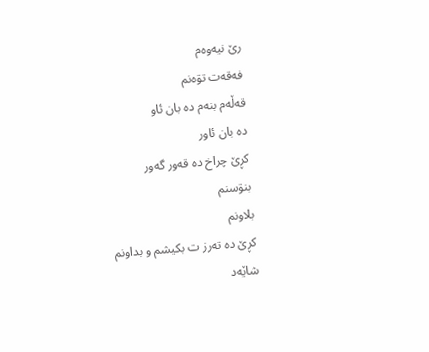رێ نيه‌وه‌م
فه‌قه‌ت تۊه‌نم
قه‌ڵه‌م بنه‌م ده بان ئاو
ده بان ئاور
كڕێ چراخ ده قه‌ور گه‌ور
بنۊسنم
بلاونم
كڕێ ده ته‌رز ت بكيشم و بداونم
شاێه‌د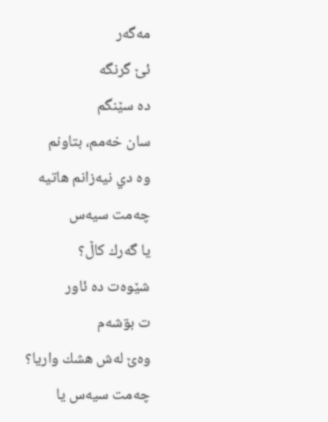مه‌گه‌ر
ئێ گرنگه
ده سێنگم
سان خه‌مم،‌ بتاونم
وه دي نيه‌زانم هاتيه
چه‌مت سيه‌س
يا گه‌رك كاڵ؟
شێوه‌ت ده ئاور
ت بۊشه‌م
وه‌‌ێ له‌ش هشك واريا؟
چه‌مت سيه‌س يا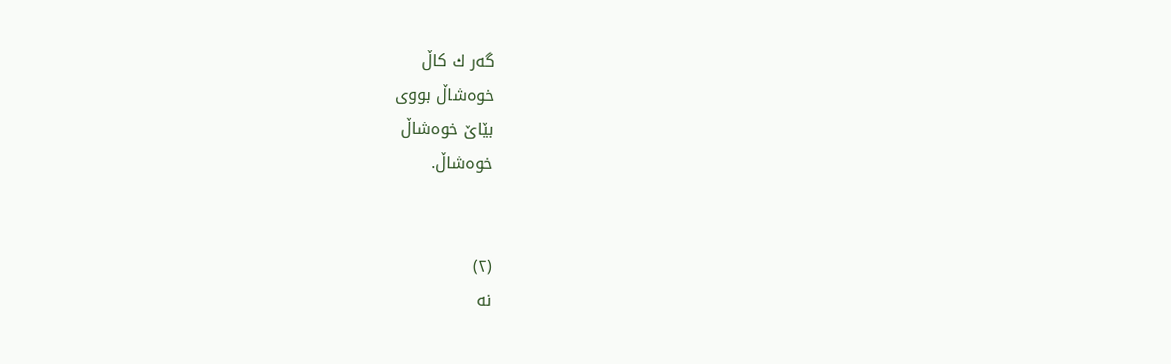گه‌ر ك كاڵ
خوه‌شاڵ بووی
بێاێ خوه‌شاڵ
خوه‌شاڵ.


(۲)
نه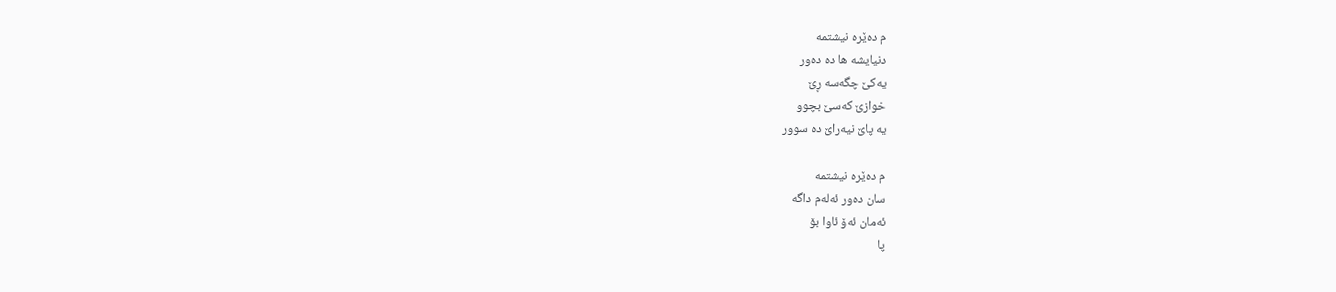م ده‌ێره نیشتمه
دنیایشه ها ده ده‌ور‌
یه‌کێ چگه‌سه ڕێ
خوازێ که‌سێ بچوو
یه پاێ نیه‌راێ ده سوور

م ده‌ێره نیشتمه
سان ده‌ور ئه‌له‌م داگه
ئه‌مان ئه‌ۆ ئاوا بۆ
پا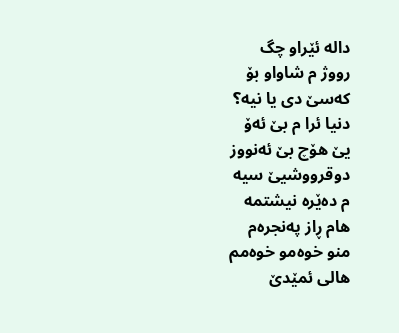داله ئێراو چگ
رووژ م شاواو بۆ
که‌سێ دی یا نیه؟
دنیا ئرا م بێ ئه‌ۆ
یێ هۆچ بێ ئه‌نووز
دوقرووشیێ سیه
م ده‌ێره نیشتمه
هام ڕاز په‌نجره‌م
منو خوه‌مو خوه‌مم
هالی ئمێدێ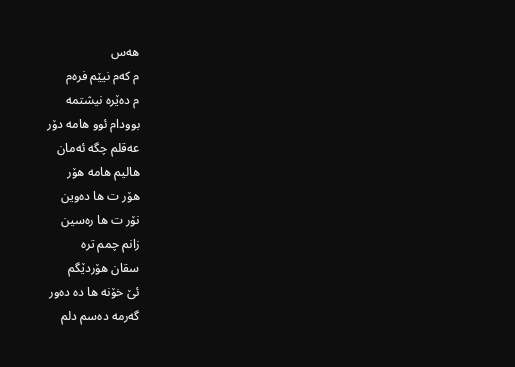هه‌س
م که‌م نیێم فره‌م
م ده‌ێره نیشتمه
بوودام ئوو هامه دۆر
عه‌قلم چگه ئه‌مان
هالیم هامه هۆر
هۆر ت ها ده‌وین
نۆر ت ها ره‌سین
زانم چمم تره
سقان هۆردێگم
ئێ خۆنه ها ده ده‌ور
گه‌رمه ده‌سم دلم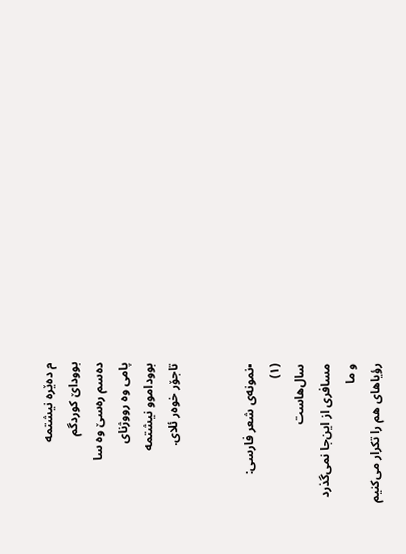م ده‌ێره نیشتمه
بووداێ کوردگم
ده‌سم ره‌سێ وه سا
پامی وه رووژنای
بووداموو نیشتمه
تاجۆر خوه‌ر ئلای.


▪نمونه‌ی شعر فارسی:
(۱)
سال‌هاست
مسافری از این‌جا نمی‌گذرد
و ما
رؤیاهای هم را تکرار می‌کنیم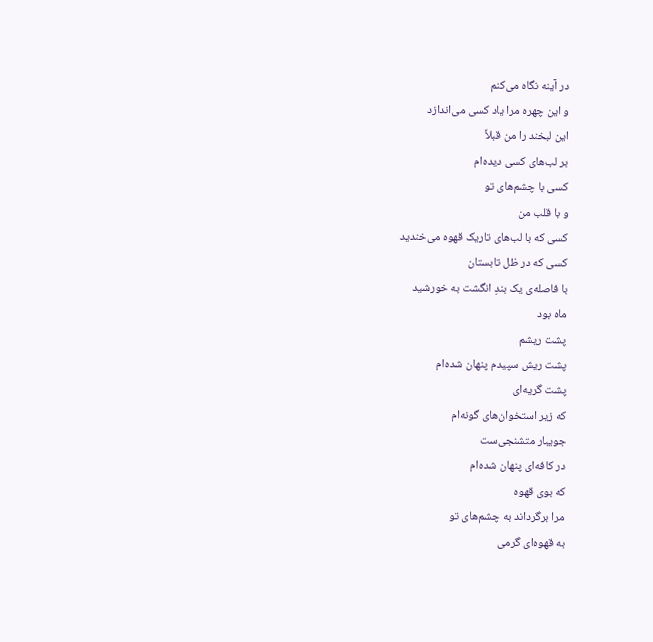در آینه نگاه می‌کنم
و این چهره مرا یاد کسی می‌اندازد
این لبخند را من قبلاً
بر لب‌های کسی دیده‌ام
کسی با چشم‌های تو
و با قلب من
کسی که با لب‌های تاریک قهوه می‌خندید
کسی که در ظل تابستان
با فاصله‌ی یک بندِ انگشت به خورشید
ماه بود
پشت ریشم
پشت ریش سپیدم پنهان شده‌ام
پشت گریه‌ای
که زیر استخوان‌های گونه‌ام
جویبار متشنجی‌ست
در کافه‌ای پنهان شده‌ام
که بوی قهوه
مرا برگرداند به چشم‌های تو
به قهوه‌ای گرمی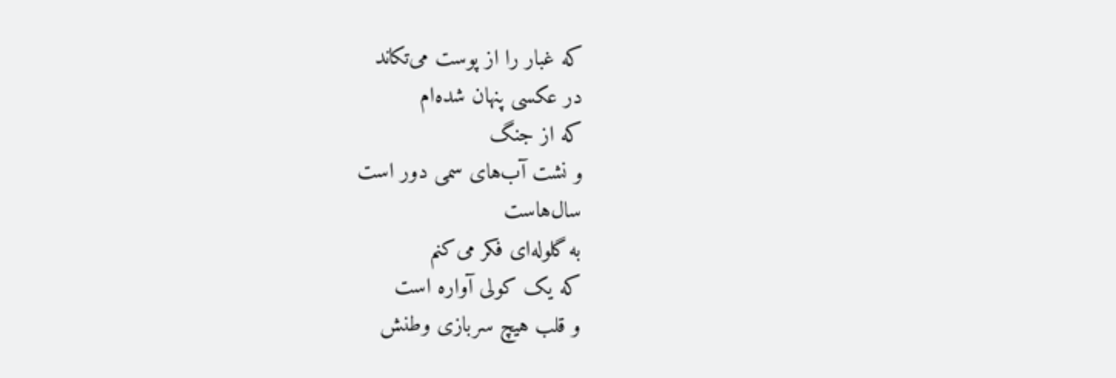که غبار را از پوست می‌تکاند
در عکسی پنهان شده‌ام
که از جنگ
و نشت آب‌های سمی دور است
سال‌هاست
به گلوله‌ای فکر می‌کنم
که یک کولی آواره است
و قلب هیچ سربازی وطنش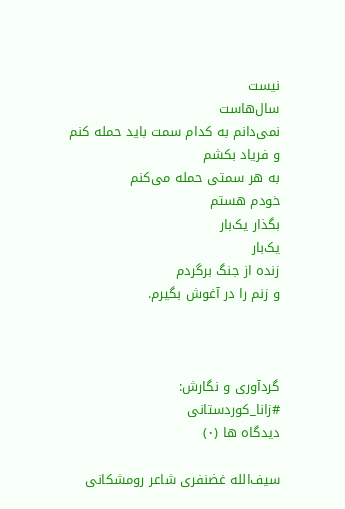نیست
سال‌هاست
نمی‌دانم به کدام سمت باید حمله کنم
و فریاد بکشم
به هر سمتی حمله می‌کنم
خودم هستم
بگذار یک‌بار
یک‌بار
زنده از جنگ برگردم
و زنم را در آغوش بگیرم.



گردآوری و نگارش:
#زانا_کوردستانی
دیدگاه ها (۰)

سیف‌الله غضنفری شاعر رومشکانی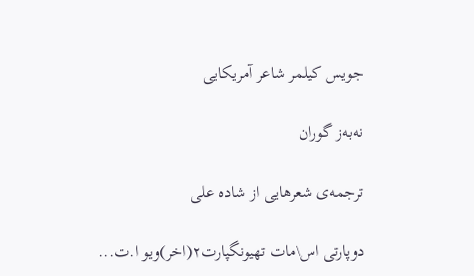جویس کیلمر شاعر آمریکایی

نه‌به‌ز گوران

ترجمه‌ی شعرهایی از شاده علی

دوپارتی اس\مات تهیونگپارت۲(اخر)ویو ا.ت...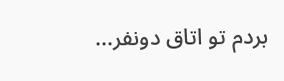بردم تو اتاق دونفر...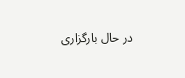در حال بارگزاری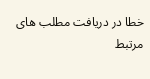خطا در دریافت مطلب های مرتبط